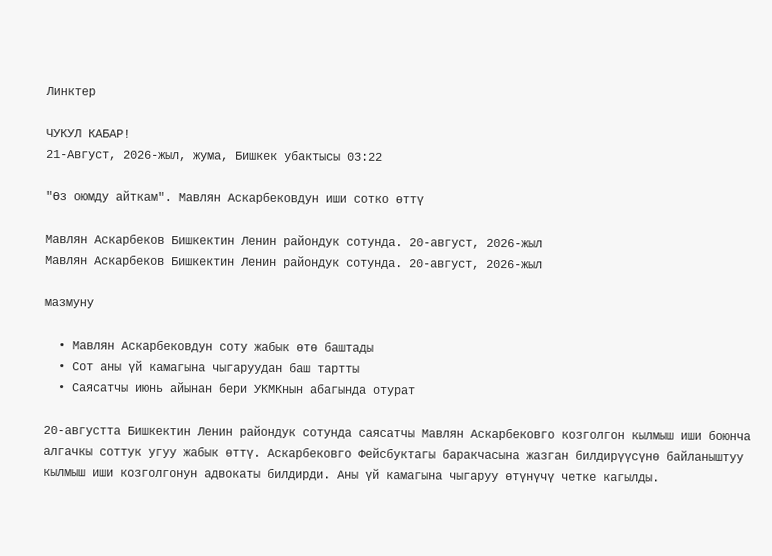Линктер

ЧУКУЛ КАБАР!
21-Август, 2026-жыл, жума, Бишкек убактысы 03:22

"Өз оюмду айткам". Мавлян Аскарбековдун иши сотко өттү

Мавлян Аскарбеков Бишкектин Ленин райондук сотунда. 20-август, 2026-жыл
Мавлян Аскарбеков Бишкектин Ленин райондук сотунда. 20-август, 2026-жыл

мазмуну

  • Мавлян Аскарбековдун соту жабык өтө баштады
  • Сот аны үй камагына чыгаруудан баш тартты
  • Саясатчы июнь айынан бери УКМКнын абагында отурат

20-августта Бишкектин Ленин райондук сотунда саясатчы Мавлян Аскарбековго козголгон кылмыш иши боюнча алгачкы соттук угуу жабык өттү. Аскарбековго Фейсбуктагы баракчасына жазган билдирүүсүнө байланыштуу кылмыш иши козголгонун адвокаты билдирди. Аны үй камагына чыгаруу өтүнүчү четке кагылды.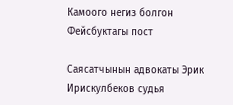Камоого негиз болгон Фейсбуктагы пост

Саясатчынын адвокаты Эрик Ирискулбеков судья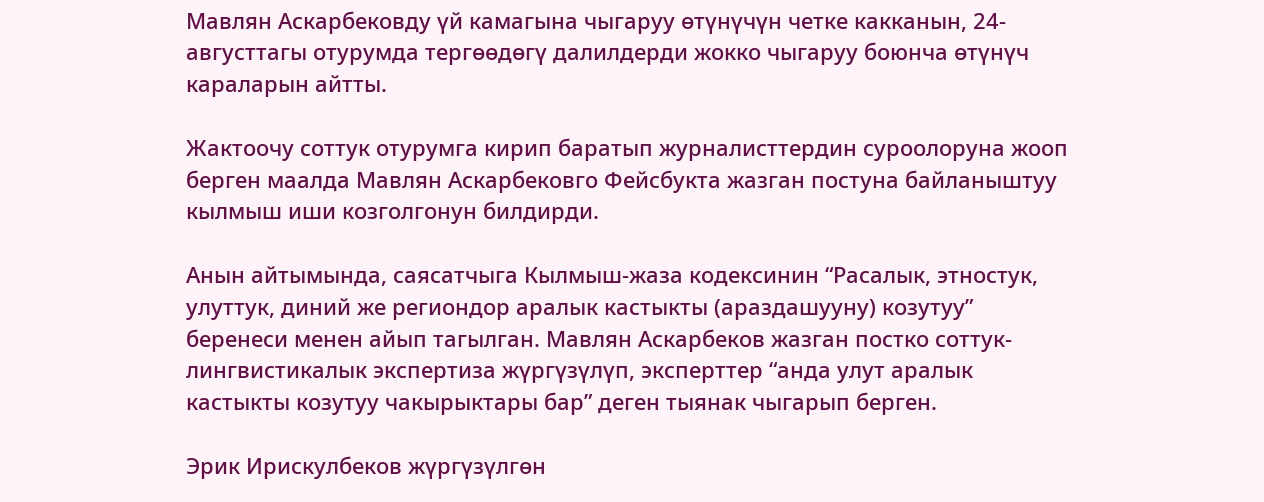Мавлян Аскарбековду үй камагына чыгаруу өтүнүчүн четке какканын, 24-августтагы отурумда тергөөдөгү далилдерди жокко чыгаруу боюнча өтүнүч караларын айтты.

Жактоочу соттук отурумга кирип баратып журналисттердин суроолоруна жооп берген маалда Мавлян Аскарбековго Фейсбукта жазган постуна байланыштуу кылмыш иши козголгонун билдирди.

Анын айтымында, саясатчыга Кылмыш-жаза кодексинин “Расалык, этностук, улуттук, диний же региондор аралык кастыкты (араздашууну) козутуу” беренеси менен айып тагылган. Мавлян Аскарбеков жазган постко соттук-лингвистикалык экспертиза жүргүзүлүп, эксперттер “анда улут аралык кастыкты козутуу чакырыктары бар” деген тыянак чыгарып берген.

Эрик Ирискулбеков жүргүзүлгөн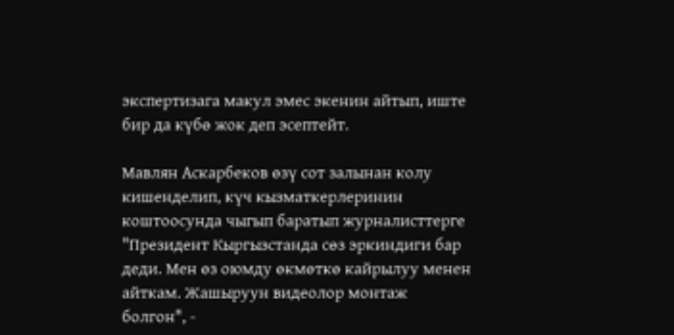экспертизага макул эмес экенин айтып, иште бир да күбө жок деп эсептейт.

Мавлян Аскарбеков өзү сот залынан колу кишенделип, күч кызматкерлеринин коштоосунда чыгып баратып журналисттерге "Президент Кыргызстанда сөз эркиндиги бар деди. Мен өз оюмду өкмөткө кайрылуу менен айткам. Жашыруун видеолор монтаж болгон", -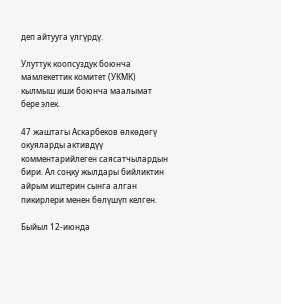деп айтууга үлгүрдү.

Улуттук коопсуздук боюнча мамлекеттик комитет (УКМК) кылмыш иши боюнча маалымат бере элек.

47 жаштагы Аскарбеков өлкөдөгү окуяларды активдүү комментарийлеген саясатчылардын бири. Ал соңку жылдары бийликтин айрым иштерин сынга алган пикирлери менен бөлүшүп келген.

Быйыл 12-июнда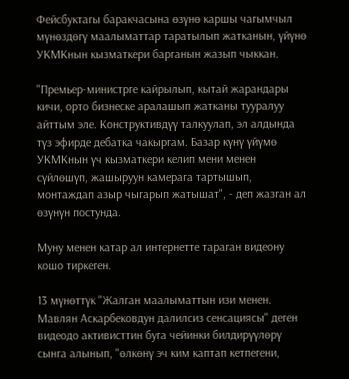Фейсбуктагы баракчасына өзүнө каршы чагымчыл мүнөздөгү маалыматтар таратылып жатканын, үйүнө УКМКнын кызматкери барганын жазып чыккан.

"Премьер-министрге кайрылып, кытай жарандары кичи, орто бизнеске аралашып жатканы тууралуу айттым эле. Конструктивдүү талкуулап, эл алдында түз эфирде дебатка чакыргам. Базар күнү үйүмө УКМКнын үч кызматкери келип мени менен сүйлөшүп, жашыруун камерага тартышып, монтаждап азыр чыгарып жатышат", - деп жазган ал өзүнүн постунда.

Муну менен катар ал интернетте тараган видеону кошо тиркеген.

13 мүнөттүк "Жалган маалыматтын изи менен. Мавлян Аскарбековдун далилсиз сенсациясы" деген видеодо активисттин буга чейинки билдирүүлөрү сынга алынып, "өлкөнү эч ким каптап кетпегени,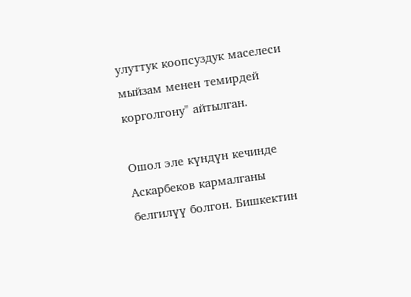улуттук коопсуздук маселеси мыйзам менен темирдей корголгону" айтылган.

Ошол эле күндүн кечинде Аскарбеков кармалганы белгилүү болгон. Бишкектин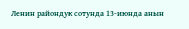Ленин райондук сотунда 13-июнда анын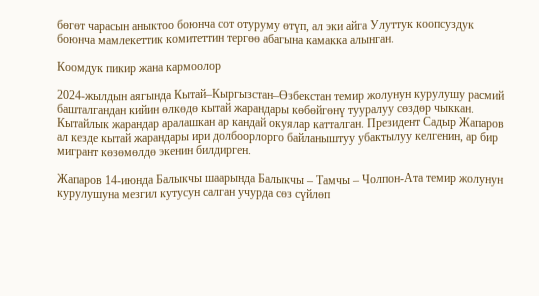бөгөт чарасын аныктоо боюнча сот отуруму өтүп, ал эки айга Улуттук коопсуздук боюнча мамлекеттик комитеттин тергөө абагына камакка алынган.

Коомдук пикир жана кармоолор

2024-жылдын аягында Кытай–Кыргызстан–Өзбекстан темир жолунун курулушу расмий башталгандан кийин өлкөдө кытай жарандары көбөйгөнү тууралуу сөздөр чыккан. Кытайлык жарандар аралашкан ар кандай окуялар катталган. Президент Садыр Жапаров ал кезде кытай жарандары ири долбоорлорго байланыштуу убактылуу келгенин, ар бир мигрант көзөмөлдө экенин билдирген.

Жапаров 14-июнда Балыкчы шаарында Балыкчы – Тамчы – Чолпон-Ата темир жолунун курулушуна мезгил кутусун салган учурда сөз сүйлөп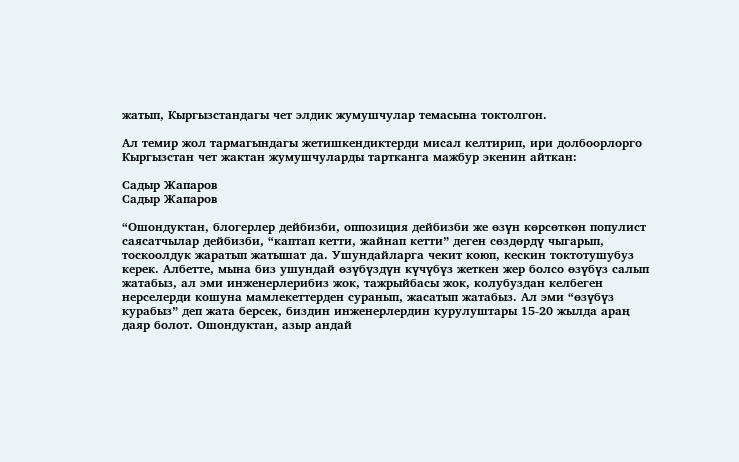жатып, Кыргызстандагы чет элдик жумушчулар темасына токтолгон.

Ал темир жол тармагындагы жетишкендиктерди мисал келтирип, ири долбоорлорго Кыргызстан чет жактан жумушчуларды тартканга мажбур экенин айткан:

Садыр Жапаров
Садыр Жапаров

“Ошондуктан, блогерлер дейбизби, оппозиция дейбизби же өзүн көрсөткөн популист саясатчылар дейбизби, “каптап кетти, жайнап кетти” деген сөздөрдү чыгарып, тоскоолдук жаратып жатышат да. Ушундайларга чекит коюп, кескин токтотушубуз керек. Албетте, мына биз ушундай өзүбүздүн күчүбүз жеткен жер болсо өзүбүз салып жатабыз, ал эми инженерлерибиз жок, тажрыйбасы жок, колубуздан келбеген нерселерди кошуна мамлекеттерден суранып, жасатып жатабыз. Ал эми “өзүбүз курабыз” деп жата берсек, биздин инженерлердин курулуштары 15-20 жылда араң даяр болот. Ошондуктан, азыр андай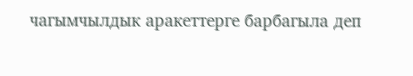чагымчылдык аракеттерге барбагыла деп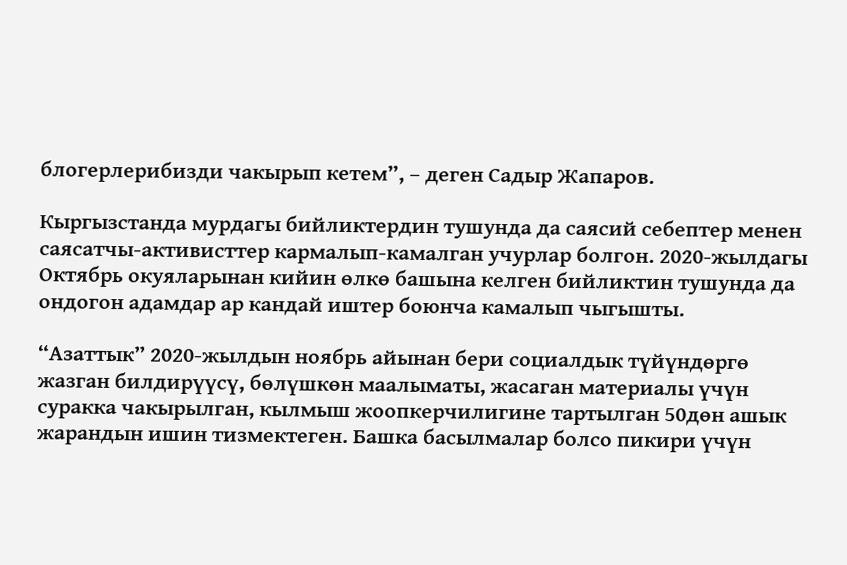блогерлерибизди чакырып кетем”, – деген Садыр Жапаров.

Кыргызстанда мурдагы бийликтердин тушунда да саясий себептер менен саясатчы-активисттер кармалып-камалган учурлар болгон. 2020-жылдагы Октябрь окуяларынан кийин өлкө башына келген бийликтин тушунда да ондогон адамдар ар кандай иштер боюнча камалып чыгышты.

“Азаттык” 2020-жылдын ноябрь айынан бери социалдык түйүндөргө жазган билдирүүсү, бөлүшкөн маалыматы, жаcаган материалы үчүн суракка чакырылган, кылмыш жоопкерчилигине тартылган 50дөн ашык жарандын ишин тизмектеген. Башка басылмалар болсо пикири үчүн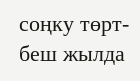соңку төрт-беш жылда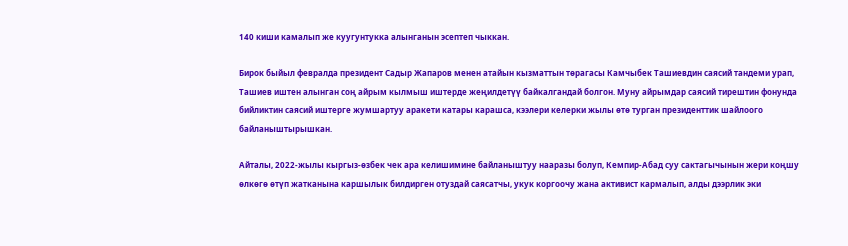140 киши камалып же куугунтукка алынганын эсептеп чыккан.

Бирок быйыл февралда президент Садыр Жапаров менен атайын кызматтын төрагасы Камчыбек Ташиевдин саясий тандеми урап, Ташиев иштен алынган соң айрым кылмыш иштерде жеңилдетүү байкалгандай болгон. Муну айрымдар саясий тирештин фонунда бийликтин саясий иштерге жумшартуу аракети катары карашса, кээлери келерки жылы өтө турган президенттик шайлоого байланыштырышкан.

Айталы, 2022-жылы кыргыз-өзбек чек ара келишимине байланыштуу нааразы болуп, Кемпир-Абад суу сактагычынын жери коңшу өлкөгө өтүп жатканына каршылык билдирген отуздай саясатчы, укук коргоочу жана активист кармалып, алды дээрлик эки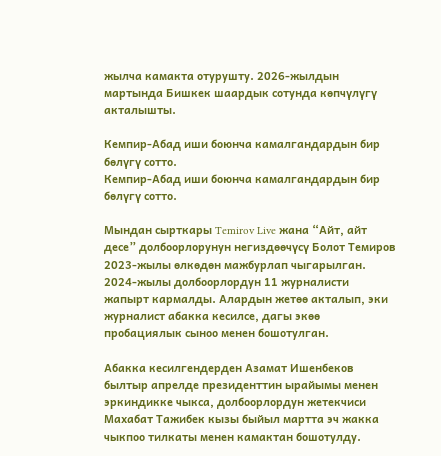жылча камакта отурушту. 2026-жылдын мартында Бишкек шаардык сотунда көпчүлүгү акталышты.

Кемпир-Абад иши боюнча камалгандардын бир бөлүгү сотто.
Кемпир-Абад иши боюнча камалгандардын бир бөлүгү сотто.

Мындан сырткары Temirov Live жана “Айт, айт десе” долбоорлорунун негиздөөчүсү Болот Темиров 2023-жылы өлкөдөн мажбурлап чыгарылган. 2024-жылы долбоорлордун 11 журналисти жапырт кармалды. Алардын жетөө акталып, эки журналист абакка кесилсе, дагы экөө пробациялык сыноо менен бошотулган.

Абакка кесилгендерден Азамат Ишенбеков былтыр апрелде президенттин ырайымы менен эркиндикке чыкса, долбоорлордун жетекчиси Махабат Тажибек кызы быйыл мартта эч жакка чыкпоо тилкаты менен камактан бошотулду.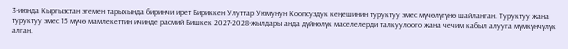3-июнда Кыргызстан эгемен тарыхында биринчи ирет Бириккен Улуттар Уюмунун Коопсуздук кеңешинин туруктуу эмес мүчөлүгүнө шайланган. Туруктуу жана туруктуу эмес 15 мүчө мамлекеттин ичинде расмий Бишкек 2027-2028-жылдары анда дүйнөлүк маселелерди талкуулоого жана чечим кабыл алууга мүмкүнчүлүк алган.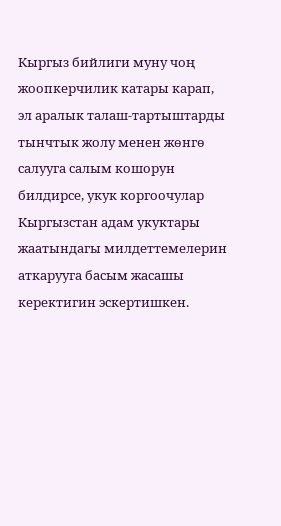Кыргыз бийлиги муну чоң жоопкерчилик катары карап, эл аралык талаш-тартыштарды тынчтык жолу менен жөнгө салууга салым кошорун билдирсе, укук коргоочулар Кыргызстан адам укуктары жаатындагы милдеттемелерин аткарууга басым жасашы керектигин эскертишкен.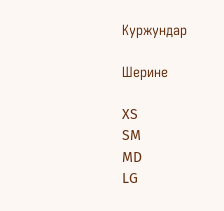Куржундар

Шерине

XS
SM
MD
LG